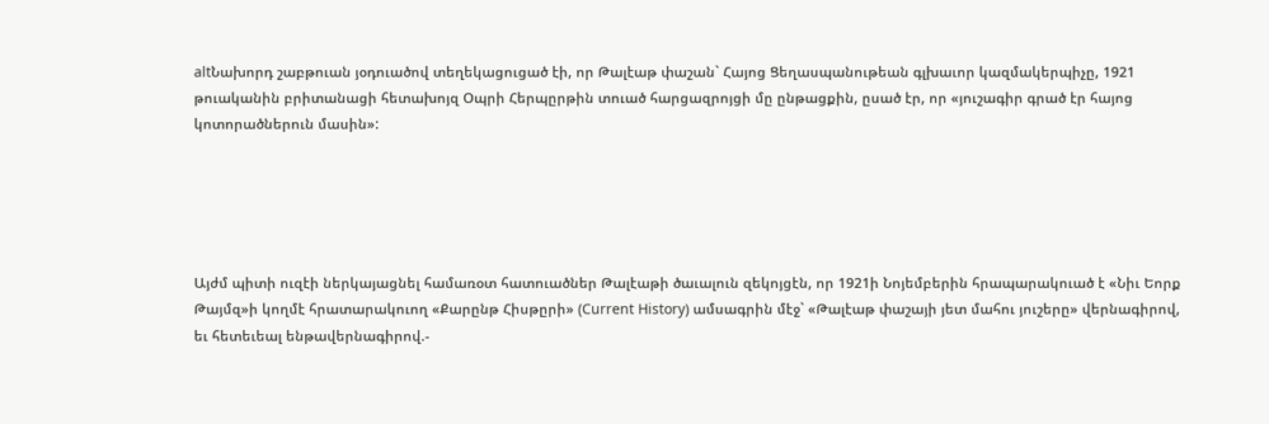altՆախորդ շաբթուան յօդուածով տեղեկացուցած էի, որ Թալէաթ փաշան` Հայոց Ցեղասպանութեան գլխաւոր կազմակերպիչը, 1921 թուականին բրիտանացի հետախոյզ Օպրի Հերպըրթին տուած հարցազրոյցի մը ընթացքին, ըսած էր, որ «յուշագիր գրած էր հայոց կոտորածներուն մասին»:





Այժմ պիտի ուզէի ներկայացնել համառօտ հատուածներ Թալէաթի ծաւալուն զեկոյցէն, որ 1921ի Նոյեմբերին հրապարակուած է «Նիւ Եորք Թայմզ»ի կողմէ հրատարակուող «Քարընթ Հիսթըրի» (Current History) ամսագրին մէջ` «Թալէաթ փաշայի յետ մահու յուշերը» վերնագիրով, եւ հետեւեալ ենթավերնագիրով.-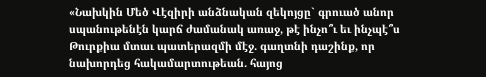«Նախկին Մեծ Վէզիրի անձնական զեկոյցը` գրուած անոր սպանութենէն կարճ ժամանակ առաջ, թէ ինչո՞ւ եւ ինչպէ՞ս Թուրքիա մտաւ պատերազմի մէջ. գաղտնի դաշինք, որ նախորդեց հակամարտութեան. հայոց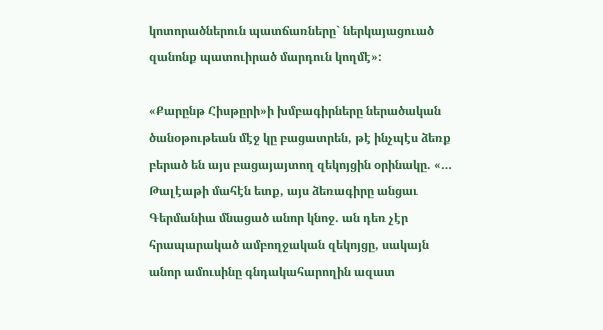կոտորածներուն պատճառները` ներկայացուած զանոնք պատուիրած մարդուն կողմէ»:

«Քարընթ Հիսթըրի»ի խմբագիրները ներածական ծանօթութեան մէջ կը բացատրեն, թէ ինչպէս ձեռք բերած են այս բացայայտող զեկոյցին օրինակը. «… Թալէաթի մահէն ետք, այս ձեռագիրը անցաւ Գերմանիա մնացած անոր կնոջ. ան դեռ չէր հրապարակած ամբողջական զեկոյցը, սակայն անոր ամուսինը գնդակահարողին ազատ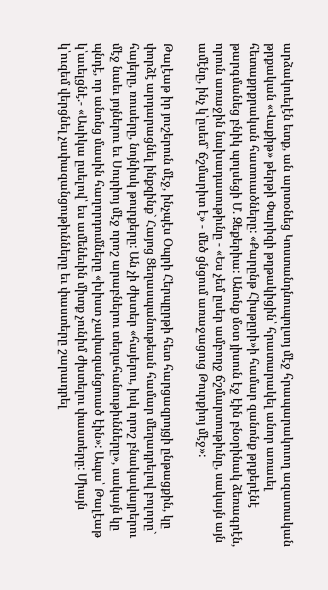արձակուելէն ետք, ան արտօնեց Կոստանդնուպոլսոյ մէջ հրապարակուող ազատական թրքական «Վաքիթ» թերթի Փարիզի թղթակիցին՝ հրատարակել անոր առաւել հետաքրքրական հատուածները: «Քարընթ Հիսթըրի»ի համար զանոնք թրքերէնէ թարգմանեց բնիկ պոլսեցի Մ. Զեքերիա: Անոնք մօտ յիսուն էջ էին բնօրինակ ձեռագրէն, որուն առաջին նախադասութիւնը - «Ես չեմ ըսեր ամբողջ ճշմարտութիւնը, սակայն այն ամէնը, ինչ կ՝ըսեմ` ճշմարիտ է» - մեծ ցնցում առաջացուց Թուրքիոյ մէջ»:

Թալէաթ իր յուշերուն մէջ, ինչպէս Օպրի Հերպըրթի հետ հարցազրոյցի ընթացքին, կը փորձէ արդարացնել ինքզինք` Հայոց Ցեղասպանութեան համար մեղադրելով բոլորը` հայերը, ռուսերը, նոյնիսկ թուրքերը: Ան չի ժխտեր «հայերու, իսկ որոշ բնակավայրերու մէջ նաեւ յոյներու եւ Սուրիոյ մէջ որոշ արաբներու տեղահանութիւնները», սակայն կը պնդէ, որ անոնց մասին հաղորդումները «խիստ չափազանցուած էին»: Ապա՝ Թալէաթ կ՝աւելցնէ.- «Ասիկա ըսելով՝ ես ամենեւին միտք չունիմ ժխտելու փաստերը: Միայն կ՝ուզեմ վերցնել չափազանցութիւնները եւ փաստերը շարադրել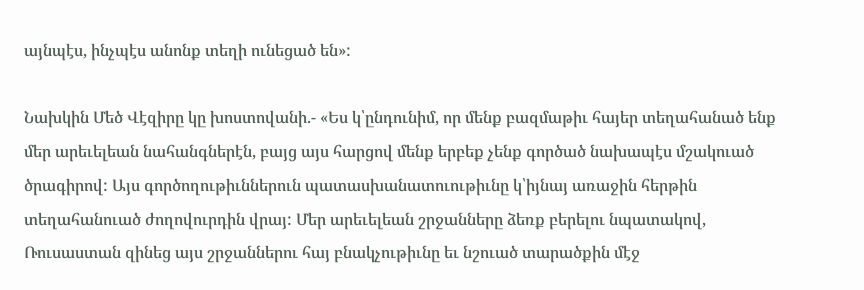այնպէս, ինչպէս անոնք տեղի ունեցած են»:

Նախկին Մեծ Վէզիրը կը խոստովանի.- «Ես կ՝ընդունիմ, որ մենք բազմաթիւ հայեր տեղահանած ենք մեր արեւելեան նահանգներէն, բայց այս հարցով մենք երբեք չենք գործած նախապէս մշակուած ծրագիրով: Այս գործողութիւններուն պատասխանատուութիւնը կ՝իյնայ առաջին հերթին տեղահանուած ժողովուրդին վրայ: Մեր արեւելեան շրջանները ձեռք բերելու նպատակով, Ռուսաստան զինեց այս շրջաններու հայ բնակչութիւնը եւ նշուած տարածքին մէջ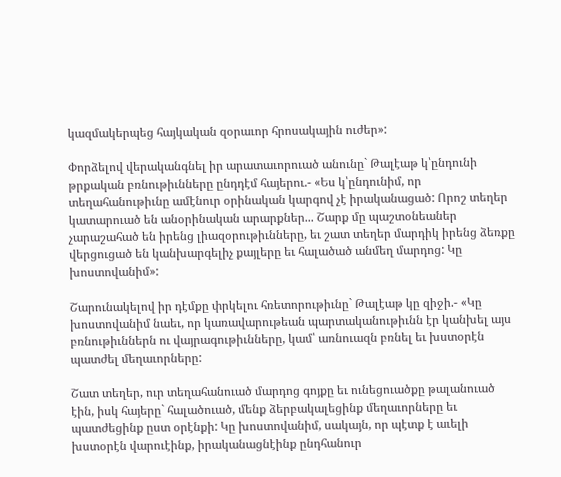կազմակերպեց հայկական զօրաւոր հրոսակային ուժեր»:

Փորձելով վերականգնել իր արատաւորուած անունը` Թալէաթ կ՝ընդունի թրքական բռնութիւնները ընդդէմ հայերու.- «Ես կ՝ընդունիմ, որ տեղահանութիւնը ամէնուր օրինական կարգով չէ իրականացած: Որոշ տեղեր կատարուած են անօրինական արարքներ... Շարք մը պաշտօնեաներ չարաշահած են իրենց լիազօրութիւնները, եւ շատ տեղեր մարդիկ իրենց ձեռքը վերցուցած են կանխարգելիչ քայլերը եւ հալածած անմեղ մարդոց: Կը խոստովանիմ»:

Շարունակելով իր դէմքը փրկելու հռետորութիւնը` Թալէաթ կը զիջի.- «Կը խոստովանիմ նաեւ, որ կառավարութեան պարտականութիւնն էր կանխել այս բռնութիւններն ու վայրագութիւնները, կամ՝ առնուազն բռնել եւ խստօրէն պատժել մեղաւորները:

Շատ տեղեր, ուր տեղահանուած մարդոց գոյքը եւ ունեցուածքը թալանուած էին, իսկ հայերը` հալածուած, մենք ձերբակալեցինք մեղաւորները եւ պատժեցինք ըստ օրէնքի: Կը խոստովանիմ, սակայն, որ պէտք է աւելի խստօրէն վարուէինք, իրականացնէինք ընդհանուր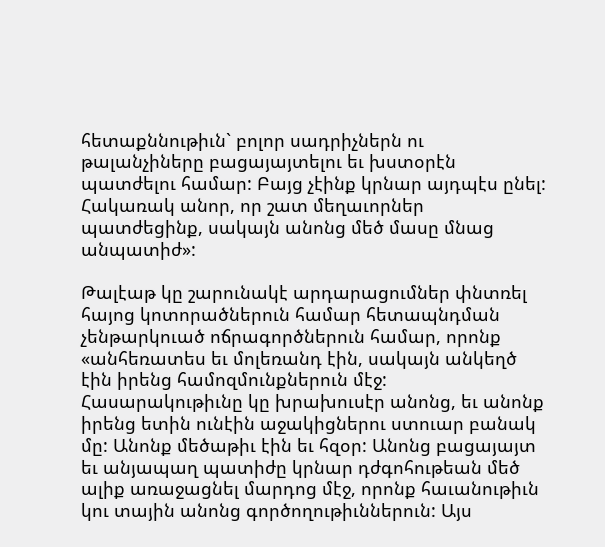հետաքննութիւն` բոլոր սադրիչներն ու թալանչիները բացայայտելու եւ խստօրէն պատժելու համար: Բայց չէինք կրնար այդպէս ընել: Հակառակ անոր, որ շատ մեղաւորներ պատժեցինք, սակայն անոնց մեծ մասը մնաց անպատիժ»:

Թալէաթ կը շարունակէ արդարացումներ փնտռել հայոց կոտորածներուն համար հետապնդման չենթարկուած ոճրագործներուն համար, որոնք «անհեռատես եւ մոլեռանդ էին, սակայն անկեղծ էին իրենց համոզմունքներուն մէջ: Հասարակութիւնը կը խրախուսէր անոնց, եւ անոնք իրենց ետին ունէին աջակիցներու ստուար բանակ մը: Անոնք մեծաթիւ էին եւ հզօր: Անոնց բացայայտ եւ անյապաղ պատիժը կրնար դժգոհութեան մեծ ալիք առաջացնել մարդոց մէջ, որոնք հաւանութիւն կու տային անոնց գործողութիւններուն: Այս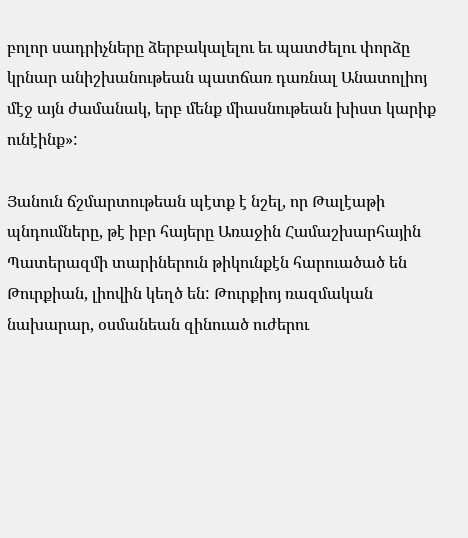բոլոր սադրիչները ձերբակալելու եւ պատժելու փորձը կրնար անիշխանութեան պատճառ դառնալ Անատոլիոյ մէջ այն ժամանակ, երբ մենք միասնութեան խիստ կարիք ունէինք»:

Յանուն ճշմարտութեան պէտք է նշել, որ Թալէաթի պնդումները, թէ իբր հայերը Առաջին Համաշխարհային Պատերազմի տարիներուն թիկունքէն հարուածած են Թուրքիան, լիովին կեղծ են: Թուրքիոյ ռազմական նախարար, օսմանեան զինուած ուժերու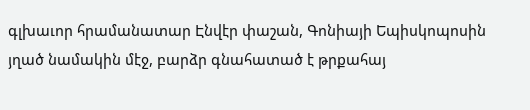գլխաւոր հրամանատար Էնվէր փաշան, Գոնիայի Եպիսկոպոսին յղած նամակին մէջ, բարձր գնահատած է թրքահայ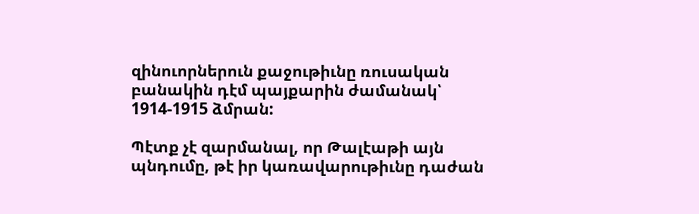զինուորներուն քաջութիւնը ռուսական բանակին դէմ պայքարին ժամանակ՝ 1914-1915 ձմրան:

Պէտք չէ զարմանալ, որ Թալէաթի այն պնդումը, թէ իր կառավարութիւնը դաժան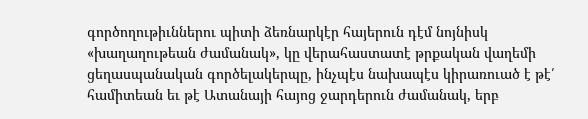գործողութիւններու պիտի ձեռնարկէր հայերուն դէմ նոյնիսկ «խաղաղութեան ժամանակ», կը վերահաստատէ թրքական վաղեմի ցեղասպանական գործելակերպը, ինչպէս նախապէս կիրառուած է թէ՛ համիտեան եւ թէ Ատանայի հայոց ջարդերուն ժամանակ, երբ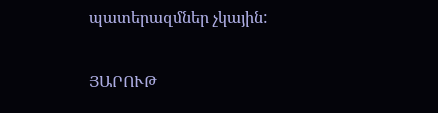պատերազմներ չկային:

ՅԱՐՈՒԹ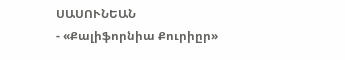ՍԱՍՈՒՆԵԱՆ
- «Քալիֆորնիա Քուրիըր»